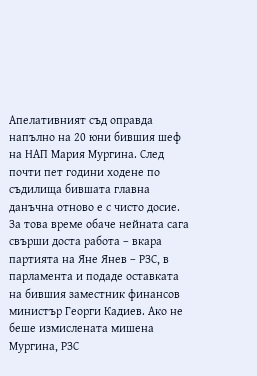Апелативният съд оправда напълно на 20 юни бившия шеф на НАП Мария Мургина. След почти пет години ходене по съдилища бившата главна данъчна отново е с чисто досие. За това време обаче нейната сага свърши доста работа – вкара партията на Яне Янев – РЗС, в парламента и подаде оставката на бившия заместник финансов министър Георги Кадиев. Ако не беше измислената мишена Мургина, РЗС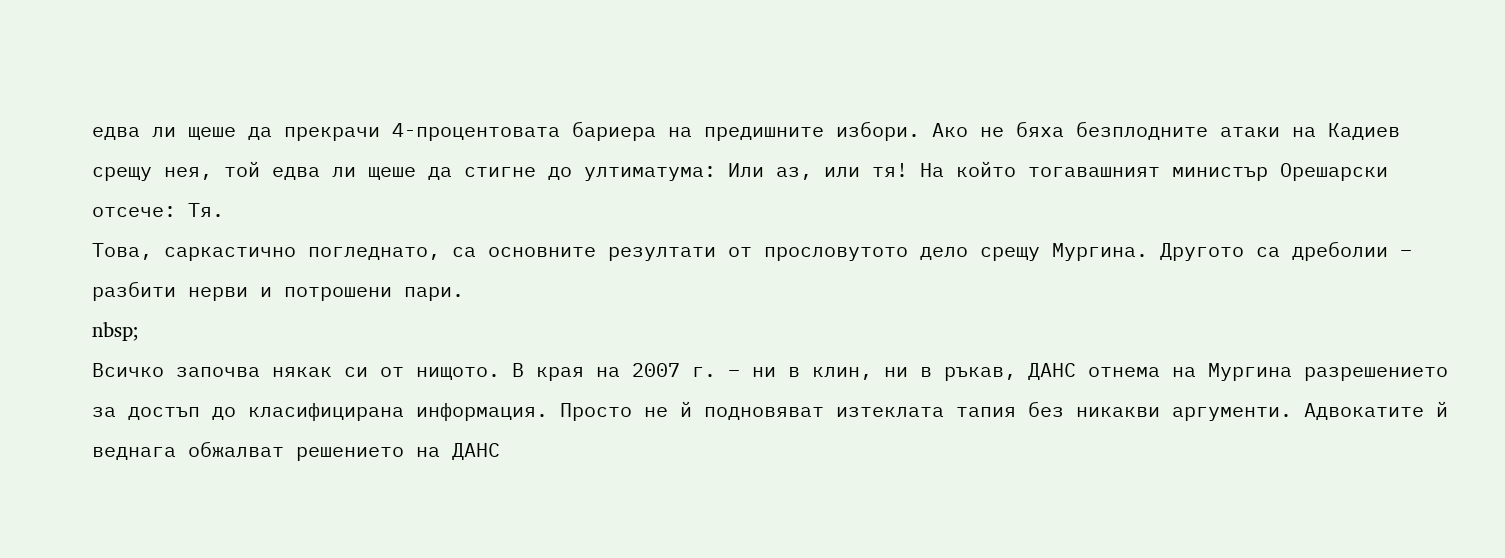едва ли щеше да прекрачи 4-процентовата бариера на предишните избори. Ако не бяха безплодните атаки на Кадиев срещу нея, той едва ли щеше да стигне до ултиматума: Или аз, или тя! На който тогавашният министър Орешарски отсече: Тя.
Това, саркастично погледнато, са основните резултати от прословутото дело срещу Мургина. Другото са дреболии – разбити нерви и потрошени пари.
nbsp;
Всичко започва някак си от нищото. В края на 2007 г. – ни в клин, ни в ръкав, ДАНС отнема на Мургина разрешението за достъп до класифицирана информация. Просто не й подновяват изтеклата тапия без никакви аргументи. Адвокатите й веднага обжалват решението на ДАНС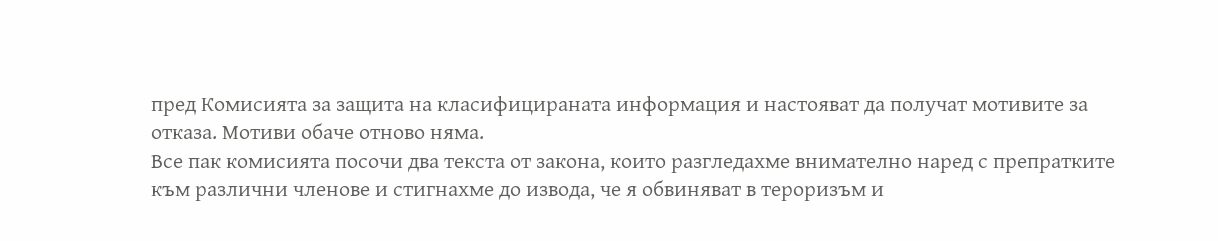пред Комисията за защита на класифицираната информация и настояват да получат мотивите за отказа. Мотиви обаче отново няма.
Все пак комисията посочи два текста от закона, които разгледахме внимателно наред с препратките към различни членове и стигнахме до извода, че я обвиняват в тероризъм и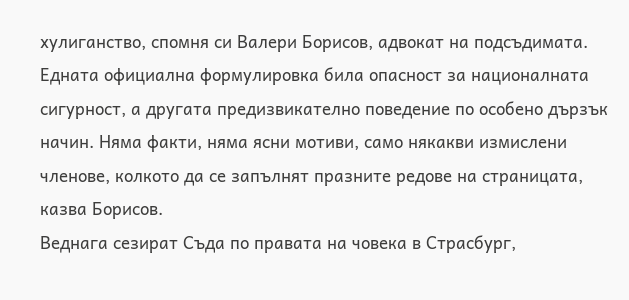хулиганство, спомня си Валери Борисов, адвокат на подсъдимата. Едната официална формулировка била опасност за националната сигурност, а другата предизвикателно поведение по особено дързък начин. Няма факти, няма ясни мотиви, само някакви измислени членове, колкото да се запълнят празните редове на страницата, казва Борисов.
Веднага сезират Съда по правата на човека в Страсбург,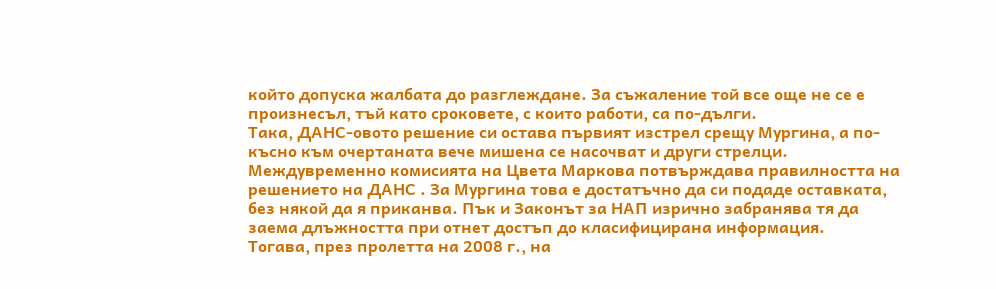който допуска жалбата до разглеждане. За съжаление той все още не се е произнесъл, тъй като сроковете, с които работи, са по-дълги.
Така, ДАНС-овото решение си остава първият изстрел срещу Мургина, а по-късно към очертаната вече мишена се насочват и други стрелци.
Междувременно комисията на Цвета Маркова потвърждава правилността на решението на ДАНС . За Мургина това е достатъчно да си подаде оставката, без някой да я приканва. Пък и Законът за НАП изрично забранява тя да заема длъжността при отнет достъп до класифицирана информация.
Тогава, през пролетта на 2008 г., на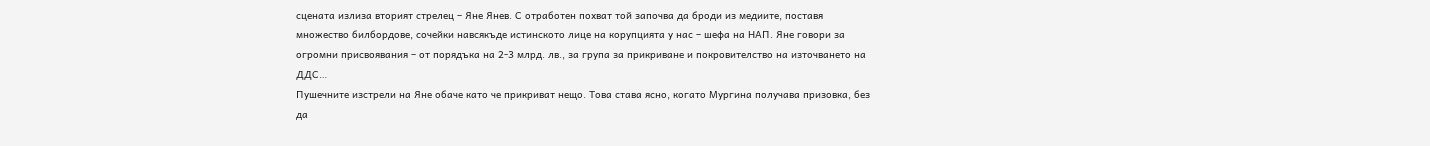сцената излиза вторият стрелец – Яне Янев. С отработен похват той започва да броди из медиите, поставя множество билбордове, сочейки навсякъде истинското лице на корупцията у нас – шефа на НАП. Яне говори за огромни присвоявания – от порядъка на 2-3 млрд. лв., за група за прикриване и покровителство на източването на ДДС…
Пушечните изстрели на Яне обаче като че прикриват нещо. Това става ясно, когато Мургина получава призовка, без да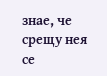знае, че срещу нея се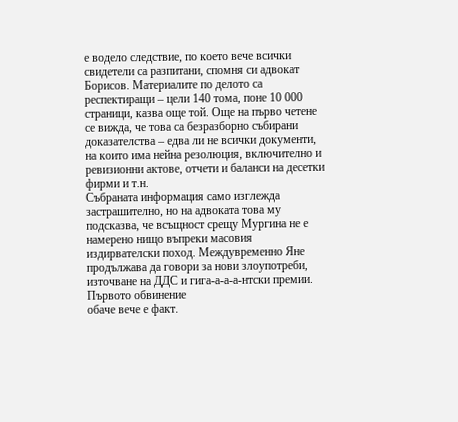е водело следствие, по което вече всички свидетели са разпитани, спомня си адвокат Борисов. Материалите по делото са респектиращи – цели 140 тома, поне 10 000 страници, казва още той. Още на първо четене се вижда, че това са безразборно събирани доказателства – едва ли не всички документи, на които има нейна резолюция, включително и ревизионни актове, отчети и баланси на десетки фирми и т.н.
Събраната информация само изглежда застрашително, но на адвоката това му подсказва, че всъщност срещу Мургина не е намерено нищо въпреки масовия издирвателски поход. Междувременно Яне продължава да говори за нови злоупотреби, източване на ДДС и гига-а-а-а-нтски премии.
Първото обвинение
обаче вече е факт.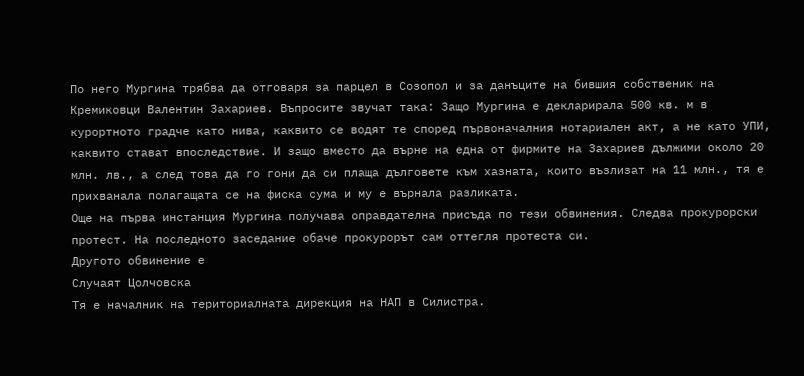По него Мургина трябва да отговаря за парцел в Созопол и за данъците на бившия собственик на Кремиковци Валентин Захариев. Въпросите звучат така: Защо Мургина е декларирала 500 кв. м в курортното градче като нива, каквито се водят те според първоначалния нотариален акт, а не като УПИ, каквито стават впоследствие. И защо вместо да върне на една от фирмите на Захариев дължими около 20 млн. лв., а след това да го гони да си плаща дълговете към хазната, които възлизат на 11 млн., тя е прихванала полагащата се на фиска сума и му е върнала разликата.
Още на първа инстанция Мургина получава оправдателна присъда по тези обвинения. Следва прокурорски протест. На последното заседание обаче прокурорът сам оттегля протеста си.
Другото обвинение е
Случаят Цолчовска
Тя е началник на териториалната дирекция на НАП в Силистра.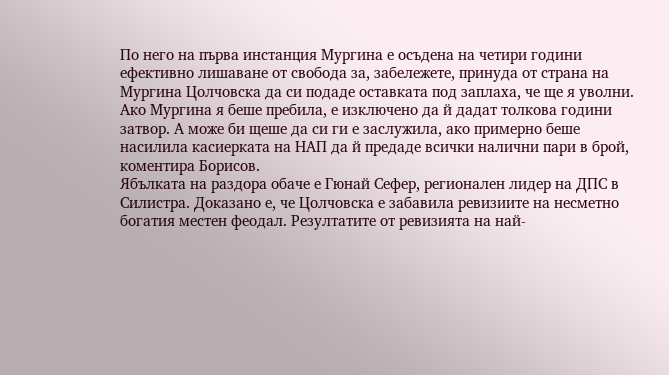По него на първа инстанция Мургина е осъдена на четири години ефективно лишаване от свобода за, забележете, принуда от страна на Мургина Цолчовска да си подаде оставката под заплаха, че ще я уволни. Ако Мургина я беше пребила, е изключено да й дадат толкова години затвор. А може би щеше да си ги е заслужила, ако примерно беше насилила касиерката на НАП да й предаде всички налични пари в брой, коментира Борисов.
Ябълката на раздора обаче е Гюнай Сефер, регионален лидер на ДПС в Силистра. Доказано е, че Цолчовска е забавила ревизиите на несметно богатия местен феодал. Резултатите от ревизията на най-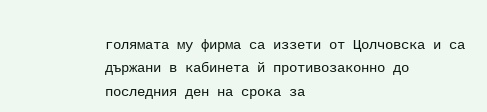голямата му фирма са иззети от Цолчовска и са държани в кабинета й противозаконно до последния ден на срока за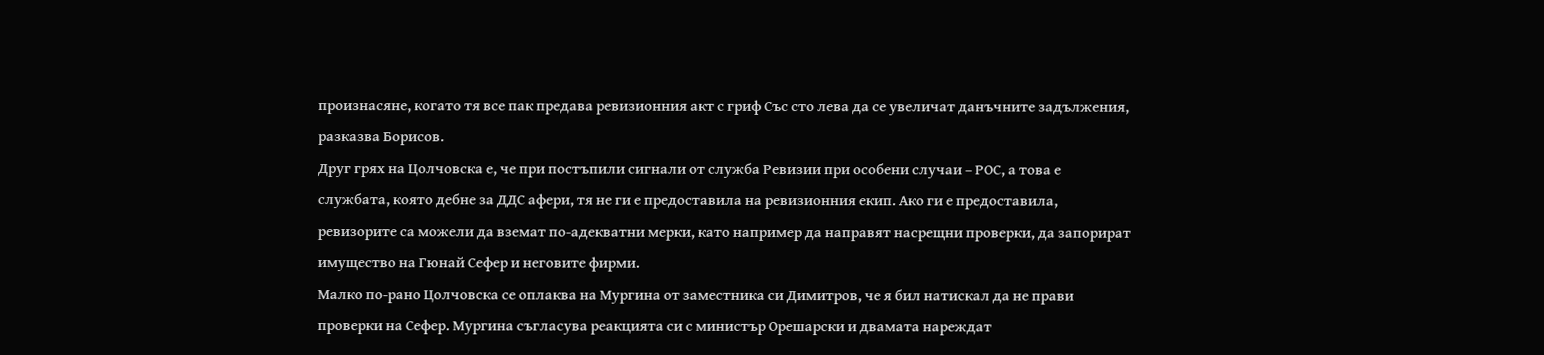произнасяне, когато тя все пак предава ревизионния акт с гриф Със сто лева да се увеличат данъчните задължения, разказва Борисов.
Друг грях на Цолчовска е, че при постъпили сигнали от служба Ревизии при особени случаи – РОС, а това е службата, която дебне за ДДС афери, тя не ги е предоставила на ревизионния екип. Ако ги е предоставила, ревизорите са можели да вземат по-адекватни мерки, като например да направят насрещни проверки, да запорират имущество на Гюнай Сефер и неговите фирми.
Малко по-рано Цолчовска се оплаква на Мургина от заместника си Димитров, че я бил натискал да не прави проверки на Сефер. Мургина съгласува реакцията си с министър Орешарски и двамата нареждат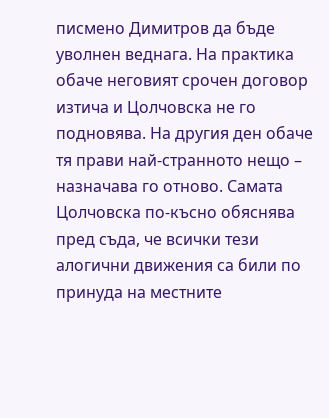писмено Димитров да бъде уволнен веднага. На практика обаче неговият срочен договор изтича и Цолчовска не го подновява. На другия ден обаче тя прави най-странното нещо – назначава го отново. Самата Цолчовска по-късно обяснява пред съда, че всички тези алогични движения са били по принуда на местните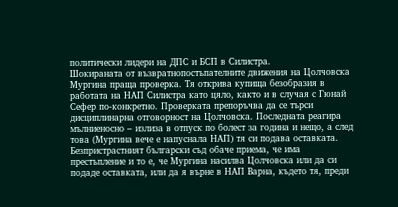политически лидери на ДПС и БСП в Силистра.
Шокираната от възвратнопостъпателните движения на Цолчовска Мургина праща проверка. Тя открива купища безобразия в работата на НАП Силистра като цяло, както и в случая с Гюнай Сефер по-конкретно. Проверката препоръчва да се търси дисциплинарна отговорност на Цолчовска. Последната реагира мълниеносно – излиза в отпуск по болест за година и нещо, а след това (Мургина вече е напуснала НАП) тя си подава оставката.
Безпристрастният български съд обаче приема, че има престъпление и то е, че Мургина насилва Цолчовска или да си подаде оставката, или да я върне в НАП Варна, където тя, преди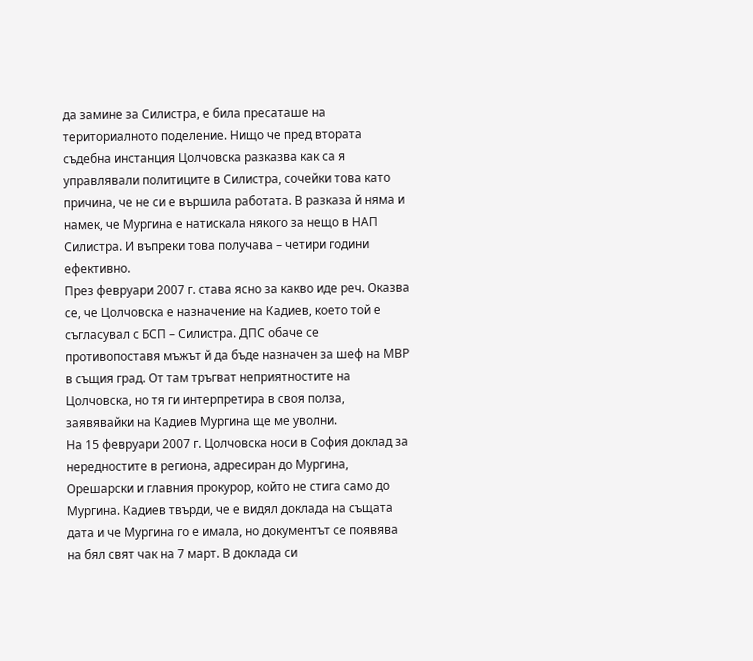да замине за Силистра, е била пресаташе на териториалното поделение. Нищо че пред втората съдебна инстанция Цолчовска разказва как са я управлявали политиците в Силистра, сочейки това като причина, че не си е вършила работата. В разказа й няма и намек, че Мургина е натискала някого за нещо в НАП Силистра. И въпреки това получава – четири години ефективно.
През февруари 2007 г. става ясно за какво иде реч. Оказва се, че Цолчовска е назначение на Кадиев, което той е съгласувал с БСП – Силистра. ДПС обаче се противопоставя мъжът й да бъде назначен за шеф на МВР в същия град. От там тръгват неприятностите на Цолчовска, но тя ги интерпретира в своя полза, заявявайки на Кадиев Мургина ще ме уволни.
На 15 февруари 2007 г. Цолчовска носи в София доклад за нередностите в региона, адресиран до Мургина, Орешарски и главния прокурор, който не стига само до Мургина. Кадиев твърди, че е видял доклада на същата дата и че Мургина го е имала, но документът се появява на бял свят чак на 7 март. В доклада си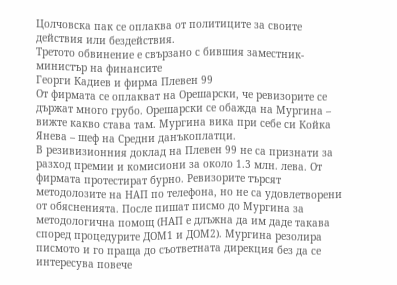Цолчовска пак се оплаква от политиците за своите действия или бездействия.
Третото обвинение е свързано с бившия заместник-министър на финансите
Георги Кадиев и фирма Плевен 99
От фирмата се оплакват на Орешарски, че ревизорите се държат много грубо. Орешарски се обажда на Мургина – вижте какво става там. Мургина вика при себе си Койка Янева – шеф на Средни данъкоплатци.
В резивизионния доклад на Плевен 99 не са признати за разход премии и комисиони за около 1.3 млн. лева. От фирмата протестират бурно. Ревизорите търсят методолозите на НАП по телефона, но не са удовлетворени от обясненията. После пишат писмо до Мургина за методологична помощ (НАП е длъжна да им даде такава според процедурите ДОМ1 и ДОМ2). Мургина резолира писмото и го праща до съответната дирекция без да се интересува повече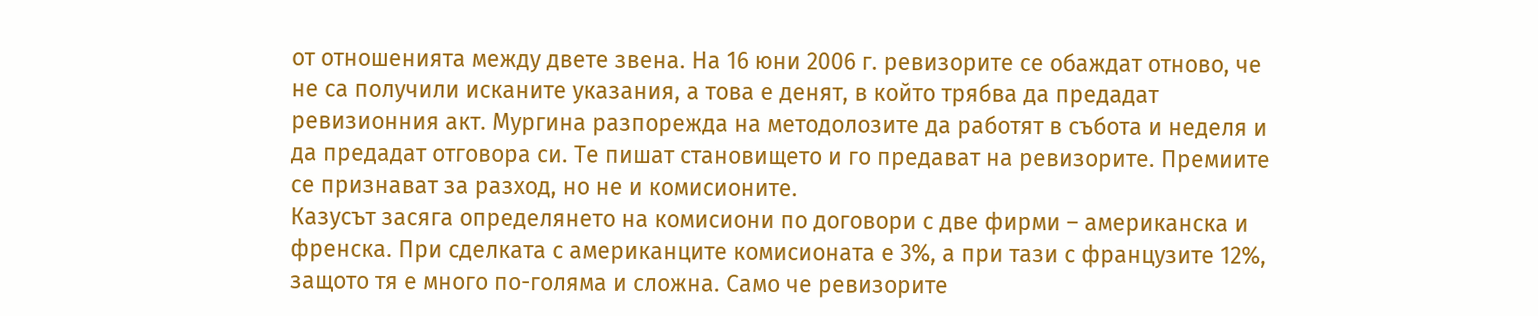от отношенията между двете звена. На 16 юни 2006 г. ревизорите се обаждат отново, че не са получили исканите указания, а това е денят, в който трябва да предадат ревизионния акт. Мургина разпорежда на методолозите да работят в събота и неделя и да предадат отговора си. Те пишат становището и го предават на ревизорите. Премиите се признават за разход, но не и комисионите.
Казусът засяга определянето на комисиони по договори с две фирми – американска и френска. При сделката с американците комисионата е 3%, а при тази с французите 12%, защото тя е много по-голяма и сложна. Само че ревизорите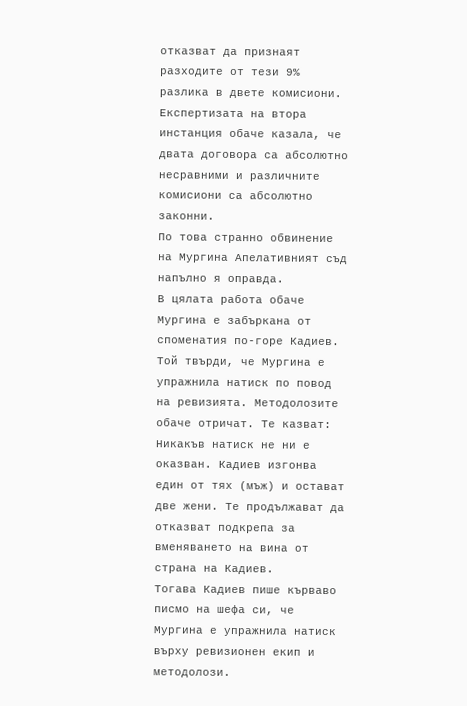отказват да признаят разходите от тези 9% разлика в двете комисиони.
Експертизата на втора инстанция обаче казала, че двата договора са абсолютно несравними и различните комисиони са абсолютно законни.
По това странно обвинение на Мургина Апелативният съд напълно я оправда.
В цялата работа обаче Мургина е забъркана от споменатия по-горе Кадиев. Той твърди, че Мургина е упражнила натиск по повод на ревизията. Методолозите обаче отричат. Те казват: Никакъв натиск не ни е оказван. Кадиев изгонва един от тях (мъж) и остават две жени. Те продължават да отказват подкрепа за вменяването на вина от страна на Кадиев.
Тогава Кадиев пише кърваво писмо на шефа си, че Мургина е упражнила натиск върху ревизионен екип и методолози.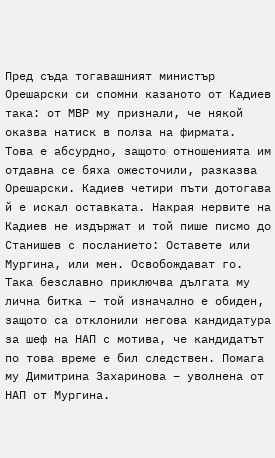Пред съда тогавашният министър Орешарски си спомни казаното от Кадиев така: от МВР му признали, че някой оказва натиск в полза на фирмата.
Това е абсурдно, защото отношенията им отдавна се бяха ожесточили, разказва Орешарски. Кадиев четири пъти дотогава й е искал оставката. Накрая нервите на Кадиев не издържат и той пише писмо до Станишев с посланието: Оставете или Мургина, или мен. Освобождават го.
Така безславно приключва дългата му лична битка – той изначално е обиден, защото са отклонили негова кандидатура за шеф на НАП с мотива, че кандидатът по това време е бил следствен. Помага му Димитрина Захаринова – уволнена от НАП от Мургина.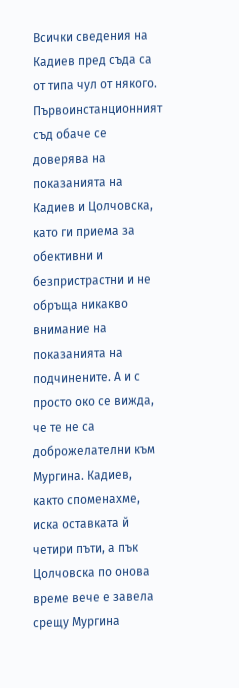Всички сведения на Кадиев пред съда са от типа чул от някого.
Първоинстанционният съд обаче се доверява на показанията на Кадиев и Цолчовска, като ги приема за обективни и безпристрастни и не обръща никакво внимание на показанията на подчинените. А и с просто око се вижда, че те не са доброжелателни към Мургина. Кадиев, както споменахме, иска оставката й четири пъти, а пък Цолчовска по онова време вече е завела срещу Мургина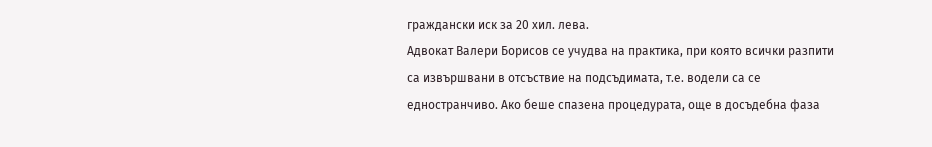граждански иск за 20 хил. лева.
Адвокат Валери Борисов се учудва на практика, при която всички разпити са извършвани в отсъствие на подсъдимата, т.е. водели са се едностранчиво. Ако беше спазена процедурата, още в досъдебна фаза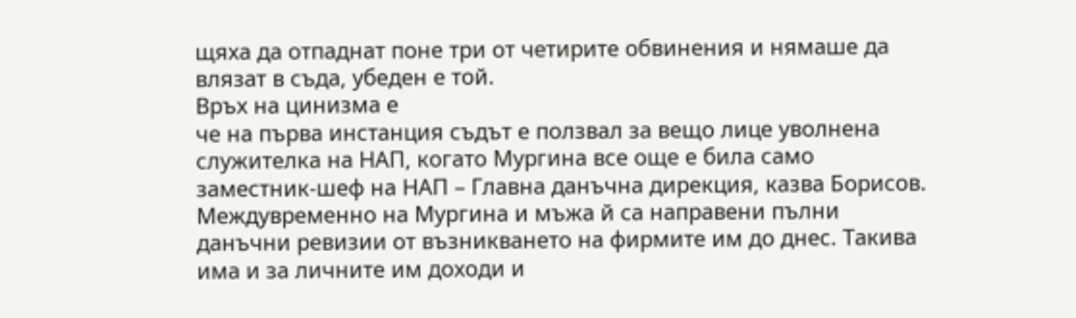щяха да отпаднат поне три от четирите обвинения и нямаше да влязат в съда, убеден е той.
Връх на цинизма е
че на първа инстанция съдът е ползвал за вещо лице уволнена служителка на НАП, когато Мургина все още е била само заместник-шеф на НАП – Главна данъчна дирекция, казва Борисов.
Междувременно на Мургина и мъжа й са направени пълни данъчни ревизии от възникването на фирмите им до днес. Такива има и за личните им доходи и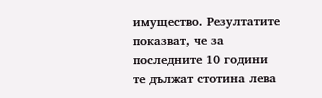имущество. Резултатите показват, че за последните 10 години те дължат стотина лева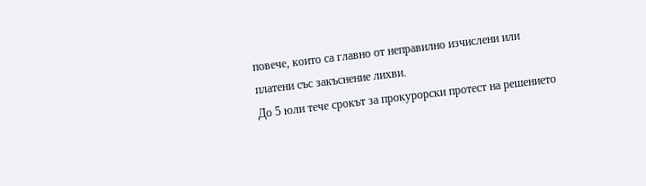повече, които са главно от неправилно изчислени или платени със закъснение лихви.
До 5 юли тече срокът за прокурорски протест на решението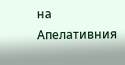на Апелативния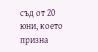съд от 20 юни, което призна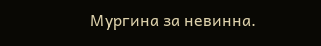Мургина за невинна.